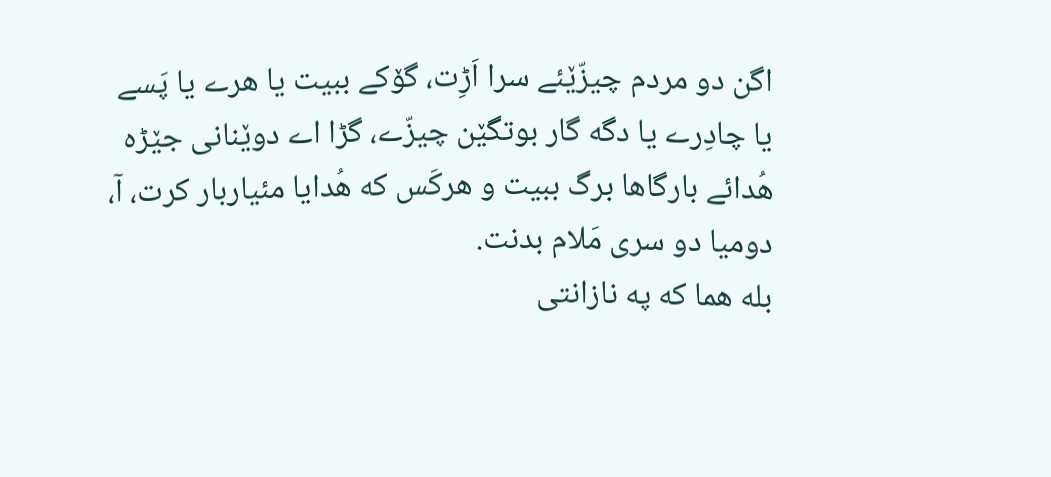اگن دو مردم چیزّێئے سرا اَڑِت، گۆکے ببیت یا هرے یا پَسے یا چادِرے یا دگه گار بوتگێن چیزّے، گڑا اے دوێنانی جێڑه هُدائے بارگاها برگ ببیت و هرکَس که هُدایا مئیاربار کرت، آ، دومیا دو سری مَلام بدنت.
بله هما که په نازانتی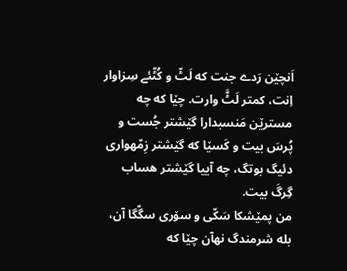اَنچێن رَدے جنت که لَٹّ و کُٹّئے سِزاوار اِنت، کمتر لَٹَّ وارت. چێا که چه مسترێن مَنسبدارا گێشتر جُست و پُرسَ بیت و کَسێا که گێشتر زِمّهواری دئیگ بوتگ، چه آییا گێشتر هساب گِرگَ بیت.
من پمێشکا سَکّی و سۆری سگّگا آن، بله شرمندگ نهآن چێا که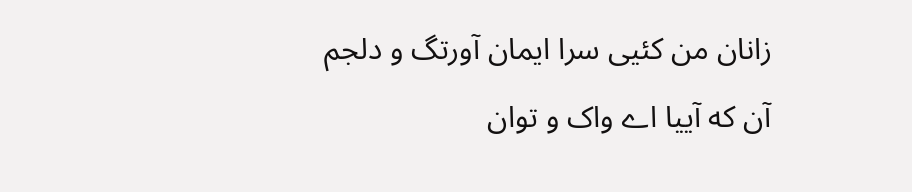زانان من کئیی سرا ایمان آورتگ و دلجم آن که آییا اے واک و توان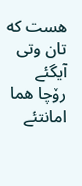هست که تان وتی آیگئے رۆچا هما امانتئے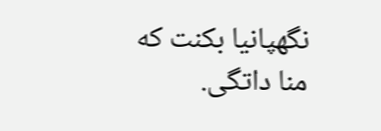نگهپانیا بکنت که منا داتگی.